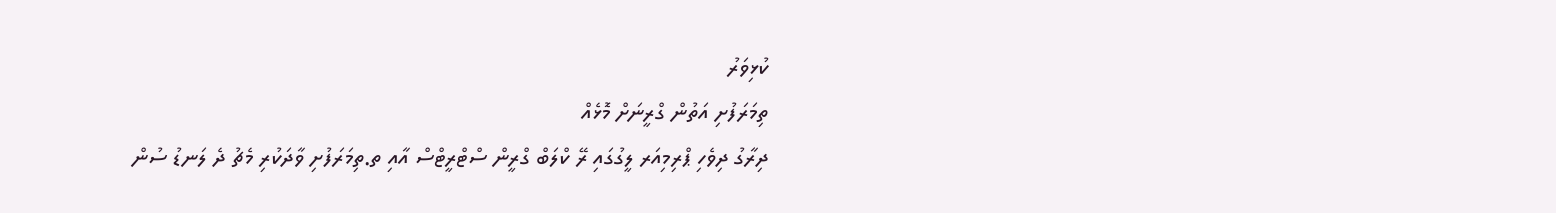ކުޅިވަރު
ތިމަރަފުށި އަތުން ގްރީނަށް މޮޅެއް
ދިރާގު ދިވެހި ޕްރިމިއަރ ލީގުގައި ރޭ ކްލަބް ގްރީން ސްޓްރީޓްސް އާއި ތ.ތިމަރަފުށި ވާދަކުރި މެޗު ދެ ލަނޑު ސުން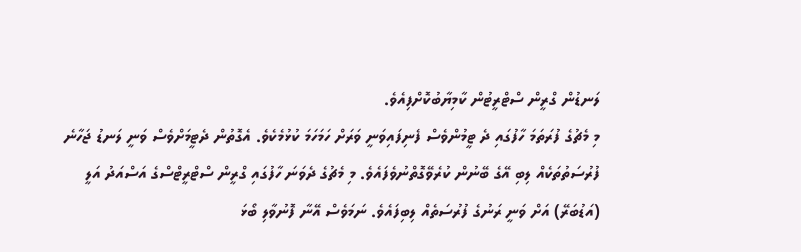ލަނޑުން ގްރީން ސްޓްރީޓުން ކާމިޔާބުކޮށްފިއެވެ.
މި މެޗުގެ ފުރަތަމަ ހާފުގައި ދެ ޓީމުންވެސް ފެނިފައިވަނީ ވަރަށް ހަމަހަމަ ކުޅުމެކެވެ. އެގޮތުން ދެޓީމަށްވެސް ވަނީ ލަނޑު ޖަހާނެ ފުރުސަތުތަކެއް ލިބި އޭގެ ބޭނުން ކުރެވޭގޮތްނުވެފައެވެ. މި މެޗުގެ ދެވަނަ ހާފުގައި ގްރީން ސްޓްރީޓްސްގެ އަސްއަދު އަލީ (އަޑުބަރޭ) އަށް ވަނީ ރަނުގެ ފުރުސަތެއް ލިބިފައެވެ. ނަމަވެސް އޭނާ ފޮނުވާލި ބޯޅަ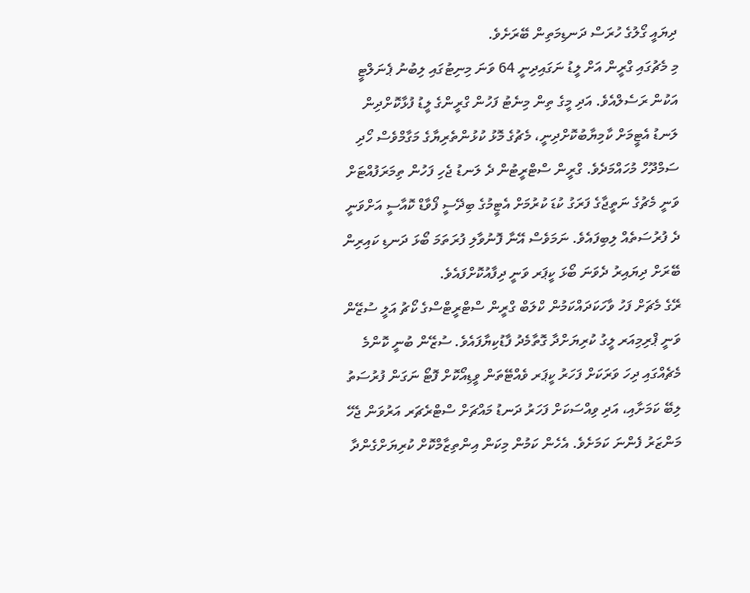ދިޔައީ ގޯލުގެ ހުރަސް ދަނޑިމަތިން ބޭރަށެވެ.
މި މެޗުގައި ގްރީން އަށް ލީޑު ނަގައިދިނީ 64 ވަނަ މިނިޓުގައި ލިބުނު ޕެނަލްޓީ އަކުން ރަސެލްއެވެ. އަދި މީގެ ތިން މިނެޓު ފަހުން ގްރީންގެ ލީޑު ފުޅާކޮށްދިން ލަނޑު އެޓީމަށް ކާމިޔާބުކޮށްދިނީ، މެޗުގެ މޮޅު ކުޅުންތެރިޔާގެ މަގާމްވެސް ހޯދި ސަމްދޫހް މުހައްމަދެވެ. ގްރީން ސްޓްރީޓުން ދެ ލަނޑު ޖެހި ފަހުން ތިމަރަފުއްޓަށް ވަނީ މެޗުގެ ނަތީޖާގެ ފަރަގު ކުޑަ ކުރުމަށް އެޓީމުގެ ބިދޭސީ ފޯވާޑް ކޮއާސީ އަށްވަނީ ދެ ފުރުސަތެއް ލިބިފައެވެ. ނަމަވެސް އޭނާ ފޮނުވާލި ފުރަތަމަ ބޯޅަ ދަނޑި ކައިރިން ބޭރަށް ދިޔައިރު ދެވަނަ ބޯޅަ ކީޕަރ ވަނީ ދިފާއުކޮށްފައެވެ.
ރޭގެ މެޗަށް ފަހު ވާހަކަދައްކަމުން ކްލަބް ގްރީން ސްޓްރީޓްސްގެ ކޯޗު އަލީ ސުޒޭން ވަނީ ޕްރިމިއަރ ލީގު ކުރިޔަށްދާ ގޮތާމެދު ފާޑުކިޔާފައެވެ. ސުޒޭން ބުނީ ކޮންމެ މެޗެއްގައި ދިހަ ވަރަކަށް ފަހަރު ކީޕަރ ވެއްޓޭތަން ވީޑިއޯކޮށް ފޮޓޯ ނަގަން ފުރުސަތު ލިބޭ ކަމަށާއި، އަދި ވިއްސަކަށް ފަހަރު ދަނޑު މައްޗަށް ސްޓްރެޗަރ އަރުވަން ޖެހޭ މަންޒަރު ފެންނަ ކަމަށެވެ. އެހެން ކަމުން މިކަން އިންތިޒާމްކޮށް ކުރިޔަށްގެންދާ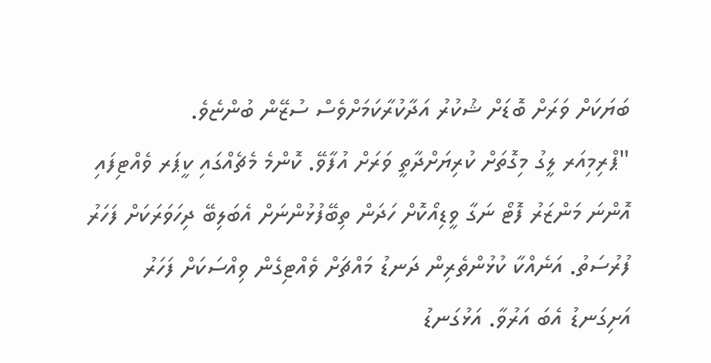ބަޔަކަށް ވަރަށް ބޮޑަށް ޝުކުރު އަދާކުރާކަމަށްވެސް ސުޒޭން ބުންޏެވެ.
"ޕްރިމިއަރ ލީގު މިގޮތަށް ކުރިޔަށްދާތީ ވަރަށް އުފާވޭ. ކޮންމެ މެޗެއްގައި ކީޕަރ ވެއްޓިފައި އޮންނަ މަންޒަރު ފޮޓޯ ނަގާ ވީޑިއޯކޮށް ހަދަން ތިބޭފުޅުންނަށް އެބަލިބޭ ދިހަވަރަކަށް ފަހަރު ފުރުސަތު. އަނެއްކާ ކުޅުންތެރިން ދަނޑު މައްޗަށް ވެއްޓިގެން ވިއްސަކަށް ފަހަރު އަށިގަނޑު އެބަ އަރުވާ. އަޅުގަނޑު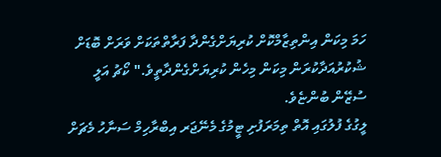ހަމަ މިކަން އިންތިޒާމްކޮށް ކުރިޔަށްގެންދާ ފަރާތްތަކަށް ވަރަށް ބޮޑަށް ޝުކުރުއަދާކުރަން މިކަން މިހެން ކުރިޔަށްގެންދާތީވެ." ކޯޗު އަލީ ސުޒޭން ބުންޏެވެ.
ލީގުގެ ފުލުގައި އޮތް ތިމަރަފުށި ޓީމުގެ މެނޭޖަރ އިބްރާހިމް ސަނާހު މެޗަށް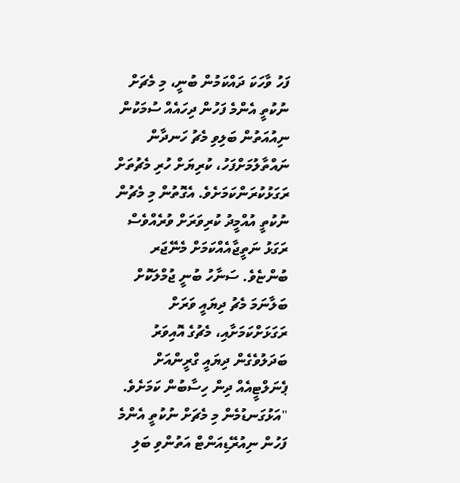ފަހު ވާހަކަ ދައްކަމުން ބުނީ، މި މެޗަށް ނުކުތީ އެންމެ ފަހުން ދިހައެއް ސުމަކުން ނިއުއަތުން ބަލިވި މެޗު ހަނދާން ނައްތާލުމަށްފަހު، ކުރިޔަށް ހުރި މެޗުތަށް ރަގަޅުކުރަންކަމަށެވެ. އެގޮތުން މި މެޗުން ނުކުތީ އުއްމީދު ކުރިވަރަށް ވުރެއްވެސް ރަގަޅު ނަތީޖާއެއްކަމަށް މެނޭޖަރ ބުންޏެވެ. ސަނާހު ބުނީ ޖުމްލަކޮށް ބަލާނަމަ މެޗު ދިޔައީ ވަރަށް ރަގަޅަށްކަމަށާއި، މެޗުގެ އޮއިވަރު ބަދަލުވެގެން ދިޔައީ ގްރީންއަށް ޕެނަލްޓީއެއް ދިން ހިސާބުން ކަމަށެވެ.
"އަޅުގަނޑުމެން މި މެޗަށް ނުކުތީ އެންމެ ފަހުން ނިއުރޭޑިއަންޓް އަތުންވި ބަލި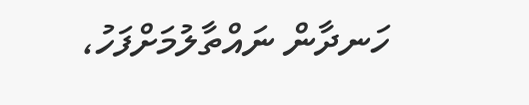ހަނދާން ނައްތާލުމަށްފަހު،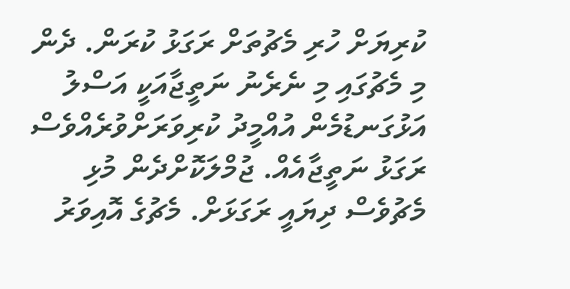ކުރިޔަށް ހުރި މެޗުތަށް ރަގަޅު ކުރަން. ދެން މި މެޗުގައި މި ނެރެނު ނަތީޖާއަކީ އަސްލު އަޅުގަނޑުމެން އުއްމީދު ކުރިވަރަށްވުރެއްވެސް ރަގަޅު ނަތީޖާއެއް. ޖުމްލަކޮށްދެން މުޅި މެޗުވެސް ދިޔައީ ރަގަޅަށް. މެޗުގެ އޮއިވަރު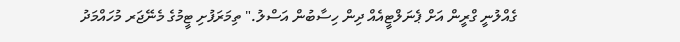ގެއްލުނީ ގްރީން އަށް ޕެނަލްޓީއެއް ދިން ހިސާބުން އަސްލު." ތިމަރަފުށި ޓީމުގެ މެނޭޖަރ މުހައްމަދު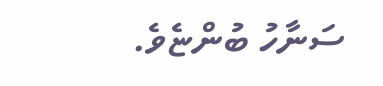ސަނާހު ބުންޏެވެ.